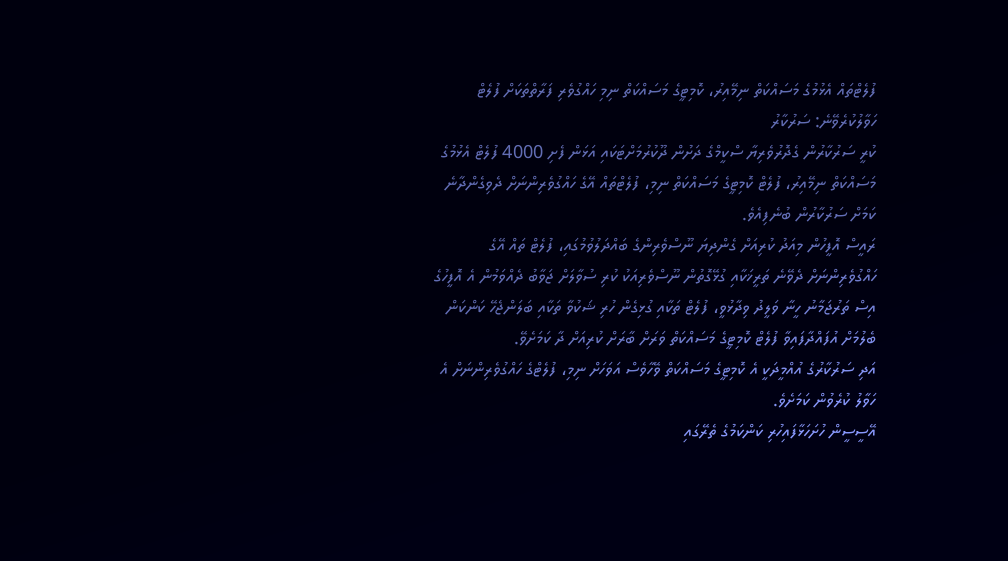ފުލެޓްތައް އެޅުމުގެ މަސައްކަތް ނިމޭއިރު، ކޮމިޓީގެ މަސައްކަތް ނިމި ހައްގުވެރި ފަރާތްތަކަށް ފުލެޓް ހަވާލުކުރެވޭނެ: ސަރުކާރު
ކުރީ ސަރުކާރުން ގެދޮރުވެރިޔާ ސްކީމްގެ ދަށުން ދޫކުރުމަށްޓަކައި އަޅަން ފެށި 4000 ފުލެޓް އެޅުމުގެ މަސައްކަތް ނިމޭއިރު، ފުލެޓް ކޮމިޓީގެ މަސައްކަތް ނިމި، ފުލެޓްތައް އޭގެ ހައްގުވެރިންނަށް ދެވިގެންދާނެ ކަމަށް ސަރުކާރުން ބުނެފިއެވެ.
ރައީސް އޮފީހުން މިއަދު ކުރިއަށް ގެންދިޔަ ނޫސްވެރިންގެ ބައްދަލުވުމުގައި، ފުލެޓް ތައް އޭގެ ހައްގުވެރިންނަށް ދެވޭނެ ތަރީޚަކާއި ގުޅޭގޮތުން ނޫސްވެރިއަކު ކުރި ސުވާލަށް ޖަވާބު ދެއްވަމުން އެ އޮފީހުގެ އިސް ތަރުޖަމާނު ހީނާ ވަލީދު ވިދާޅުވީ، ފުލެޓް ތަކާއި ގުޅިގެން ހުރި ޝަކުވާ ތަކާއި ބަލަންޖެހޭ ކަންކަން ބެލުމަށް އުފައްދާފައިވާ ފުލެޓް ކޮމިޓީގެ މަސައްކަތް ވަރަށް ބާރަށް ކުރިއަށް ދާ ކަމަށެވޭ.
އަދި ސަރުކާރުގެ އުއްމީދަކީ އެ ކޮމިޓީގެ މަސައްކަތް ވޭހާވެސް އަވަހަށް ނިމި، ފުލެޓްގެ ހައްގުވެރިންނަށް އެ ހަވާލު ކުރެވުން ކަމަށެވެ.
އޭސީސީން ހުށަހަޅާފައިހުރި ކަންކަމުގެ ތެރޭގައި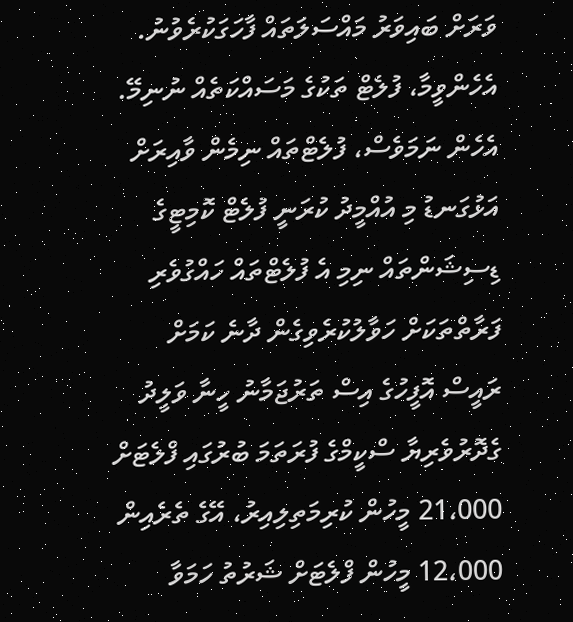ވަރަށް ބައިވަރު މައްސަލަތައް ފާހަގަކުރެވުނު. އެހެންވީމާ، ފުލެޓް ތަކުގެ މަސައްކަތެއް ނުނިމޭ. އެހެން ނަމަވެސް، ފުލެޓްތައް ނިމެން ވާއިރަށް އަޅުގަނޑު މި އުއްމީދު ކުރަނީ ފުލެޓް ކޮމިޓީގެ ޑިސިޝަންތައް ނިމި އެ ފުލެޓްތައް ހައްގުވެރި ފަރާތްތަކަށް ހަވާލުކުރެވިގެން ދާނެ ކަމަށް
ރައީސް އޮފީހުގެ އިސް ތަރުޖަމާނު ހީނާ ވަލީދު
ގެދޮރުވެރިޔާ ސްކީމްގެ ފުރަތަމަ ބުރުގައި ފްލެޓަށް 21،000 މީހުން ކުރިމަތިލިއިރު، އޭގެ ތެރެއިން 12،000 މީހުން ފްލެޓަށް ޝަރުތު ހަމަވާ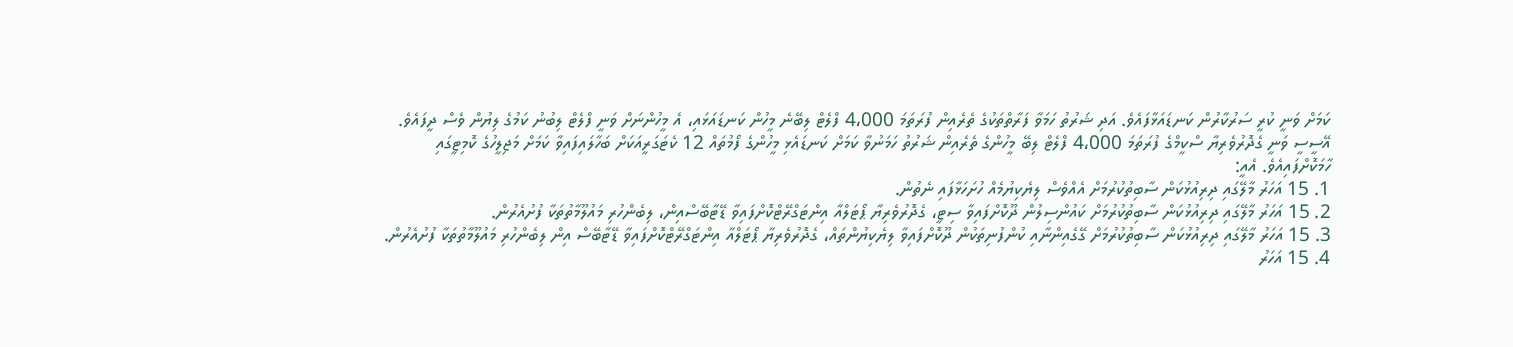ކަމަށް ވަނީ ކުރީ ސަރުކާރުން ކަނޑައަޅާފައެވެ. އަދި ޝަރުތު ހަމަވާ ފަރާތްތަކުގެ ތެރެއިން ފުރަތަމަ 4،000 ފްލެޓް ލިބޭނެ މީހުން ކަނޑައަޅައި، އެ މީހުންނަށް ވަނީ ފްލެޓް ލިބުނު ކަމުގެ ލިޔުން ވެސް ދީފައެވެ.
އޭސީސީ ވަނީ ގެދޮރުވެރިޔާ ސްކީމްގެ ފުރަތަމަ 4،000 ފްލެޓް ލިބޭ މީހުންގެ ތެރެއިން ޝަރުތު ހަމަނުވާ ކަމަށް ކަނޑައެޅި މީހުންގެ ފޯމުތައް 12 ކެޓަގަރީއަކަށް ބަހާލައިފައިވާ ކަމަށް މަޖިލީހުގެ ކޮމިޓީގައި ހާމަކޮށްފައިއެވެ. އެއީ:
1. 15 އަހަރު މާލޭގައި ދިރިއުޅުކަން ސާބިތުކުރުމަށް އެއްވެސް ލިޔެކިޔުމެއް ހުށަހަޅާފައި ނެތުން.
2. 15 އަހަރު މާލޭގައި ދިރިއުޅުކަން ސާބިތުކުރުމަށް ކައުންސިލުން ދޫކޮށްފައިވާ ސިޓީ، ގެދޮރުވެރިޔާ ޕޯޓަލްއާ އިންޓަގްރޭޓްކޮށްފައިވާ ޑޭޓާބޭސްއިން، ލިބެންހުރި މައުލޫމާތުތަކާ ފުށުއެރުން.
3. 15 އަހަރު މާލޭގައި ދިރިއުޅުކަން ސާބިތުކުރުމަށް ގޭގެއިންނާއި ކުންފުނިތަކުން ދޫކޮށްފައިވާ ލިޔެކިޔުންތައް، ގެދޮރުވެރިޔާ ޕޯޓަލްއާ އިންޓަގްރޭޓްކޮށްފައިވާ ޑޭޓާބޭސް އިން ލިބެންހުރި މައުލޫމާތުތަކާ ފުށުއެރުން.
4. 15 އަހަރު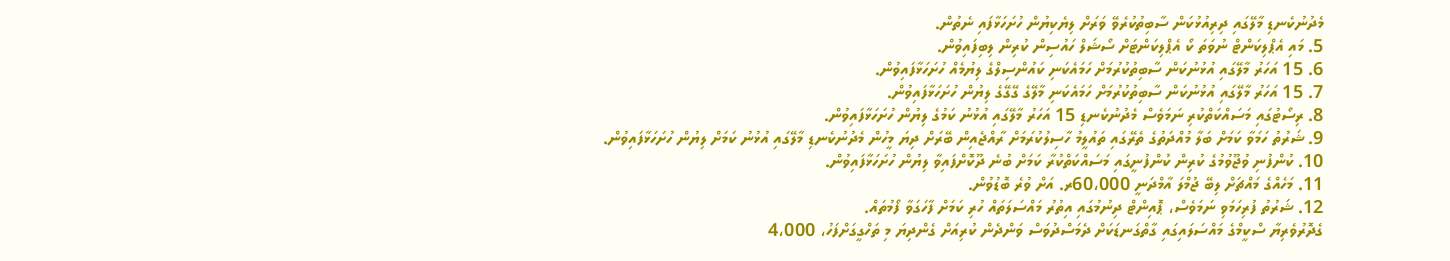މެދުނުކެނޑި މާލޭގައި ދިރިއުޅުކަން ސާބިތުކުރެވޭ ވަރަށް ލިޔެކިޔުން ހުށަހަޅާފައި ނެތުން.
5. މައި އެޕްލިކަންޓް ނުވަތަ ކޯ އެޕްލިކަންޓަށް ސޯޝަލް ހައުސިން ކުރިން ލިބިފައިވުން.
6. 15 އަހަރު މާލޭގައި އުޅުނުކަން ސާބިތުކުރުމަށް ހަމައެކަނި ކައުންސިލްގެ ލިޔުމެއް ހުށަހަޅާފައިވުން.
7. 15 އަހަރު މާލޭގައި އުޅުނުކަން ސާބިތުކުރުމަށް ހަމައެކަނި މާލޭގެ ގޭގޭގެ ލިޔުން ހުށަހަޅާފައިވުން.
8. ރިސޯޓުގައި މަސައްކަތްކުރި ނަމަވެސް މެދުނުކެނޑި 15 އަހަރު މާލޭގައި އުޅުނު ކަމުގެ ލިޔުން ހުށަހަޅާފައިވުން.
9. ޝަރުތު ހަމަވާ ކަމަށް ބަލާ މުއްދަތުގެ ތެރޭގައި ތައުލީމު ހާސިލުކުރަމަށް ރާއްޖެއިން ބޭރަށް ދިޔަ މީހުން މެދުނުކެނޑި މާލޭގައި އުޅުނު ކަމަށް ލިޔުން ހުށަހަޅާފައިވުން.
10. ކުންފުނި ވުޖޫވުމުގެ ކުރިން ކުންފުނީގައި މަސައްކަތްކުރާ ކަމަށް ބުނެ ދޫކޮށްފައިވާ ލިޔުން ހުށަހަޅާފައިވުން.
11. މަހެއްގެ މައްޗަށް ލިބޭ ޖުމްލަ އާމްދަނީ 60،000ރ. އަށް ވުރެ ބޮޑުވުން.
12. ޝަރުތު ފުރިހަމަވި ނަމަވެސް، ޕޮއިންޓް ދިނުމުގައި އިތުރު މައްސަލަތައް ހުރި ކަމަށް ފާހަގަވާ ފޯމުތައް.
ގެދޮރުވެރިޔާ ސްކީމްގެ މައްސަލައިގައި ގާތްގަނޑަކަށް ދެމަސްދުވަސް ވަންދެން ކުރިއަށް ގެންދިޔަ މި ތަހްގީގަށްފަހު، 4،000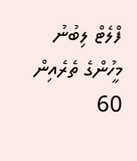ފްލެޓް ލިބުނު މީހުންގެ ތެރެއިން 60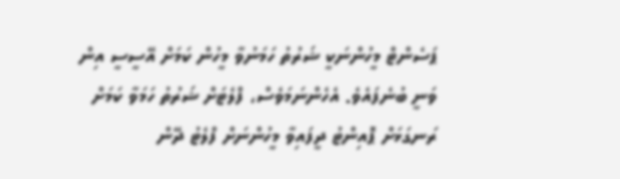ޕަސެންޓް މީހުންނަކީ ޝަރުތު ހަމަނުވާ މީހުން ކަމަށް އޭސީސީ އިން ވަނީ ބުނެފައެވެ. އެހެންނަމަވެސް، ފްލެޓަށް ޝަރުތު ހަމަވާ ކަމަށް ރަނގަޅަށް ޕޮއިންޓު ދީފައިވާ މީހުންނަށް ފްލެޓު ދޭން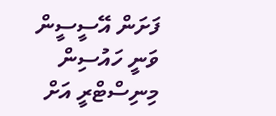ފަށަން އޭސީސީން ވަނީ ހައުސިން މިނިސްޓްރީ އަށް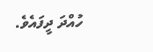ހުއްދަ ދީފައެވެ.